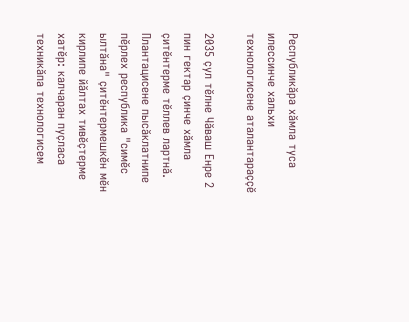Республикӑра хӑмла туса илессинче хальхи технологисене аталантараҫҫӗ

2035 ҫул тӗлне Чӑваш Енре 2 пин гектар ҫинче хӑмла ҫитӗнтерме тӗллев лартнӑ. Плантацисене пысӑклатнипе пӗрлех республика "симӗс ылтӑна" ҫитӗнтермешкӗн мӗн кирлипе йӑлтах тивӗҫтерме хатӗр: калчаран пуҫласа техникӑпа технологисем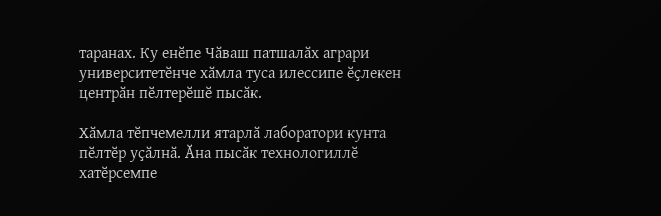таранах. Ку енӗпе Чӑваш патшалӑх аграри университетӗнче хӑмла туса илессипе ӗҫлекен центрӑн пӗлтерӗшӗ пысӑк.

Хӑмла тӗпчемелли ятарлӑ лаборатори кунта пӗлтӗр уҫӑлнӑ. Ӑна пысӑк технологиллӗ хатӗрсемпе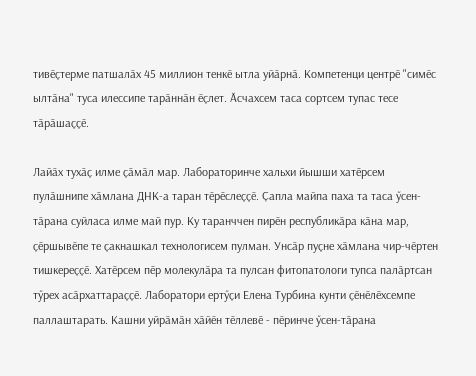тивӗҫтерме патшалӑх 45 миллион тенкӗ ытла уйӑрнӑ. Компетенци центрӗ "симӗс ылтӑна" туса илессипе тарӑннӑн ӗҫлет. Ӑсчахсем таса сортсем тупас тесе тӑрӑшаҫҫӗ.

Лайӑх тухӑҫ илме ҫӑмӑл мар. Лабораторинче хальхи йышши хатӗрсем пулӑшнипе хӑмлана ДНК-а таран тӗрӗслеҫҫӗ. Ҫапла майпа паха та таса ӳсен-тӑрана суйласа илме май пур. Ку таранччен пирӗн республикӑра кӑна мар, ҫӗршывӗпе те ҫакнашкал технологисем пулман. Унсӑр пуҫне хӑмлана чир-чӗртен тишкереҫҫӗ. Хатӗрсем пӗр молекулӑра та пулсан фитопатологи тупса палӑртсан тӳрех асӑрхаттараҫҫӗ. Лаборатори ертӳҫи Елена Турбина кунти ҫӗнӗлӗхсемпе паллаштарать. Кашни уйрӑмӑн хӑйӗн тӗллевӗ - пӗринче ӳсен-тӑрана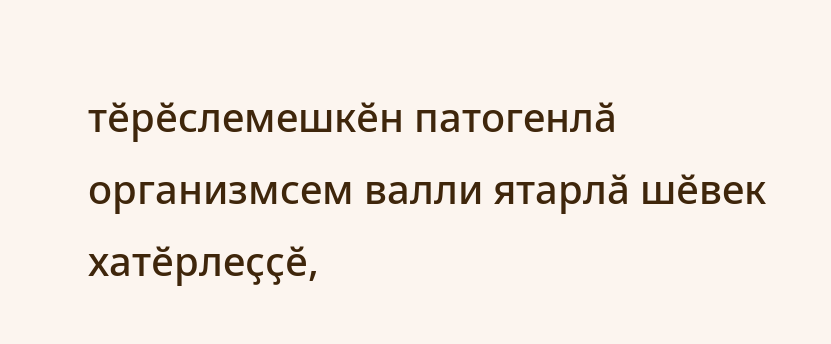тӗрӗслемешкӗн патогенлӑ организмсем валли ятарлӑ шӗвек хатӗрлеҫҫӗ,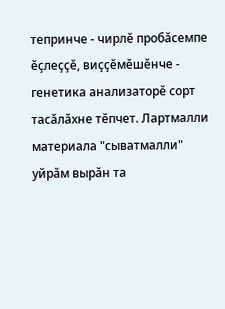тепринче - чирлӗ пробӑсемпе ӗҫлеҫҫӗ, виҫҫӗмӗшӗнче - генетика анализаторӗ сорт тасӑлӑхне тӗпчет. Лартмалли материала "сыватмалли" уйрӑм вырӑн та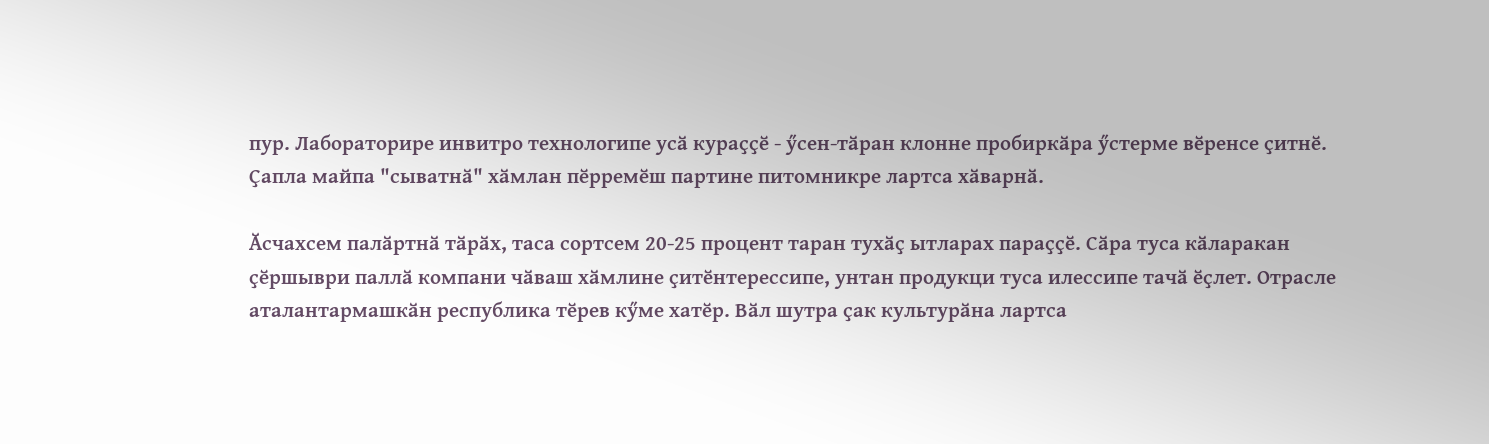пур. Лабораторире инвитро технологипе усӑ кураҫҫӗ - ӳсен-тӑран клонне пробиркӑра ӳстерме вӗренсе ҫитнӗ. Ҫапла майпа "сыватнӑ" хӑмлан пӗрремӗш партине питомникре лартса хӑварнӑ.

Ӑсчахсем палӑртнӑ тӑрӑх, таса сортсем 20-25 процент таран тухӑҫ ытларах параҫҫӗ. Сӑра туса кӑларакан ҫӗршыври паллӑ компани чӑваш хӑмлине ҫитӗнтерессипе, унтан продукци туса илессипе тачӑ ӗҫлет. Отрасле аталантармашкӑн республика тӗрев кӳме хатӗр. Вӑл шутра ҫак культурӑна лартса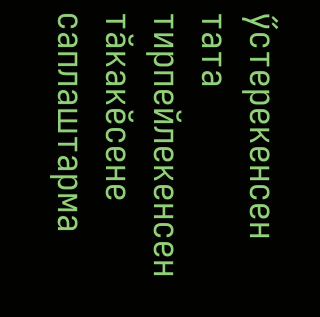ӳстерекенсен тата тирпейлекенсен тӑкакӗсене саплаштарма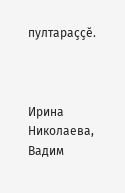пултараҫҫӗ.



Ирина Николаева, Вадим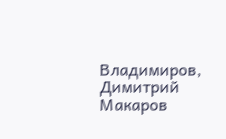Владимиров, Димитрий Макаров